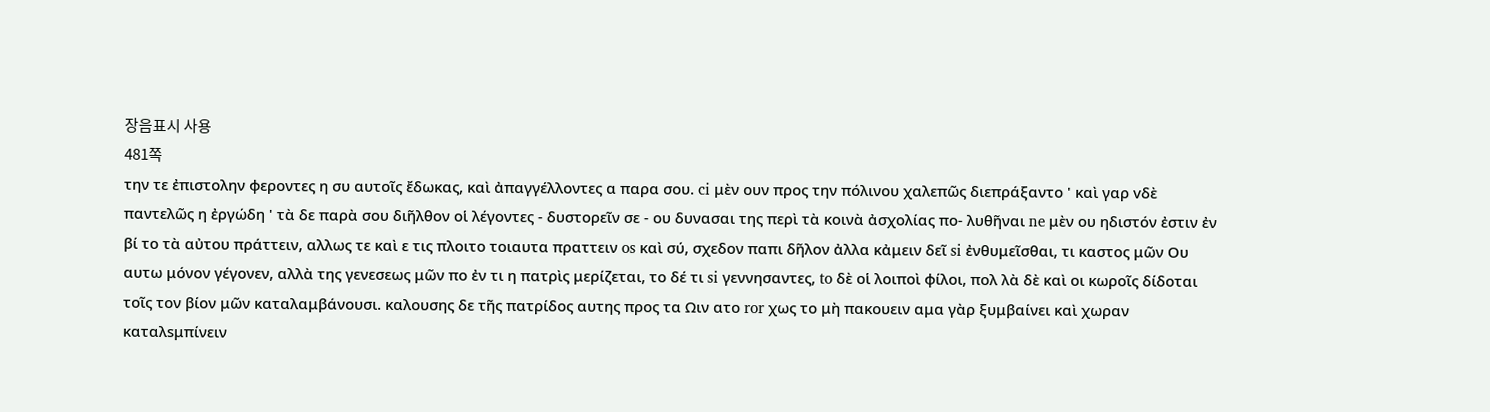장음표시 사용
481쪽
την τε ἐπιστολην φεροντες η συ αυτοῖς ἔδωκας, καὶ ἀπαγγέλλοντες α παρα σου. ci μὲν ουν προς την πόλινου χαλεπῶς διεπράξαντο ' καὶ γαρ vδὲ παντελῶς η ἐργώδη ' τὰ δε παρὰ σου διῆλθον οἱ λέγοντες - δυστορεῖν σε - ου δυνασαι της περὶ τὰ κοινὰ ἀσχολίας πο- λυθῆναι ne μὲν ου ηδιστόν ἐστιν ἐν βί το τὰ αὐτου πράττειν, αλλως τε καὶ ε τις πλοιτο τοιαυτα πραττειν os καὶ σύ, σχεδον παπι δῆλον ἀλλα κἀμειν δεῖ si ἐνθυμεῖσθαι, τι καστος μῶν Ου αυτω μόνον γέγονεν, αλλὰ της γενεσεως μῶν πο ἐν τι η πατρὶς μερίζεται, το δέ τι si γεννησαντες, to δὲ οἱ λοιποὶ φίλοι, πολ λὰ δὲ καὶ οι κωροῖς δίδοται τοῖς τον βίον μῶν καταλαμβάνουσι. καλουσης δε τῆς πατρίδος αυτης προς τα Ωιν ατο ror χως το μὴ πακουειν αμα γὰρ ξυμβαίνει καὶ χωραν καταλsμπίνειν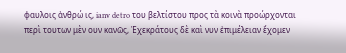φαυλοις ἀνθρώ ις, ianv detro του βελτίστου προς τὰ κοινὰ προώρχονται περὶ τουτων μὲν ουν κανῶς, Ἐχεκράτους δὲ καὶ νυν ἐπιμέλειαν ἔχομεν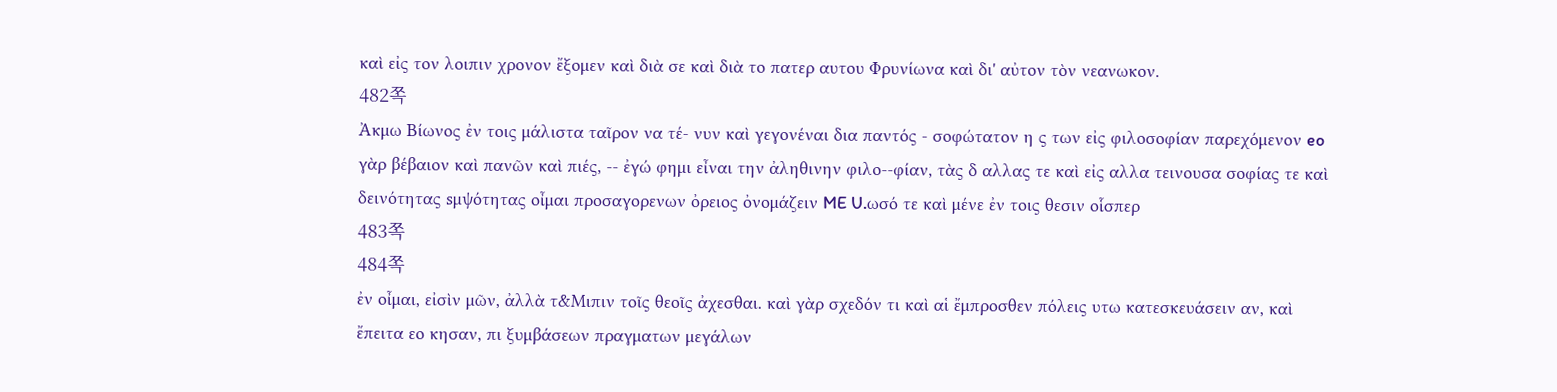καὶ εἰς τον λοιπιν χρονον ἔξομεν καὶ διὰ σε καὶ διὰ το πατερ αυτου Φρυνίωνα καὶ δι' αὐτον τὸν νεανωκον.
482쪽
Ἀκμω Βίωνος ἐν τοις μάλιστα ταῖρον να τέ- νυν καὶ γεγονέναι δια παντός - σοφώτατον η ς των εἰς φιλοσοφίαν παρεχόμενον eo γὰρ βέβαιον καὶ πανῶν καὶ πιές, -- ἐγώ φημι εἶναι την ἀληθινην φιλο--φίαν, τὰς δ αλλας τε καὶ εἰς αλλα τεινουσα σοφίας τε καὶ δεινότητας sμψότητας οἶμαι προσαγορενων ὀρειος ὀνομάζειν ME U.ωσό τε καὶ μένε ἐν τοις θεσιν οἷσπερ
483쪽
484쪽
ἐν οἶμαι, εἰσὶν μῶν, ἀλλὰ τ&Mιπιν τοῖς θεοῖς ἀχεσθαι. καὶ γὰρ σχεδόν τι καὶ αἱ ἔμπροσθεν πόλεις υτω κατεσκευάσειν αν, καὶ ἔπειτα εο κησαν, πι ξυμβάσεων πραγματων μεγάλων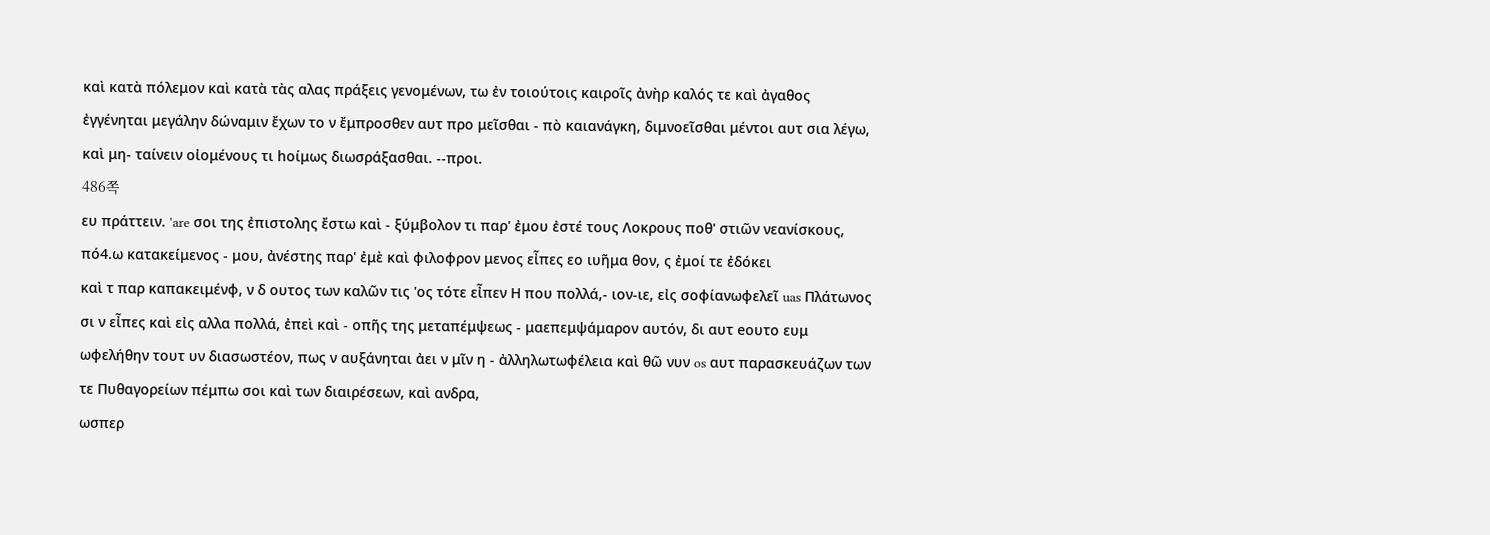καὶ κατὰ πόλεμον καὶ κατὰ τὰς αλας πράξεις γενομένων, τω ἐν τοιούτοις καιροῖς ἀνὴρ καλός τε καὶ ἀγαθος ἐγγένηται μεγάλην δώναμιν ἔχων το ν ἔμπροσθεν αυτ προ μεῖσθαι - πὸ καιανάγκη, διμνοεῖσθαι μέντοι αυτ σια λέγω, καὶ μη- ταίνειν οἰομένους τι hoίμως διωσράξασθαι. --προι.
486쪽
ευ πράττειν. 'are σοι της ἐπιστολης ἔστω καὶ - ξύμβολον τι παρ' ἐμου ἐστέ τους Λοκρους ποθ' στιῶν νεανίσκους, πό4.ω κατακείμενος - μου, ἀνέστης παρ' ἐμὲ καὶ φιλοφρον μενος εἶπες εο ιυῆμα θον, ς ἐμοί τε ἐδόκει
καὶ τ παρ καπακειμένφ, ν δ ουτος των καλῶν τις 'ος τότε εἶπεν Η που πολλά,- ιον-ιε, εἰς σοφίανωφελεῖ uas Πλάτωνος σι ν εἶπες καὶ εἰς αλλα πολλά, ἐπεὶ καὶ - οπῆς της μεταπέμψεως - μαεπεμψάμαρον αυτόν, δι αυτ eoυτο ευμ ωφελήθην τουτ υν διασωστέον, πως ν αυξάνηται ἀει ν μῖν η - ἀλληλωτωφέλεια καὶ θῶ νυν os αυτ παρασκευάζων των τε Πυθαγορείων πέμπω σοι καὶ των διαιρέσεων, καὶ ανδρα,
ωσπερ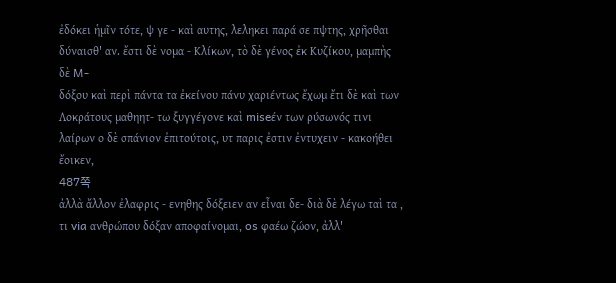ἐδόκει ἡμῖν τότε, ψ γε - καὶ αυτης, λεληκει παρά σε πψτης, χρῆσθαι δύναισθ' αν. ἔστι δὲ νομα - Κλίκων, τὸ δὲ γένος ἐκ Κυζίκου, μαμπὴς δὲ M-
δόξου καὶ περὶ πάντα τα ἐκείνου πάνυ χαριέντως ἔχωμ ἔτι δὲ καὶ των Λοκράτους μαθηητ- τω ξυγγέγονε καὶ miseέν των ρύσωνός τινι λαίρων ο δὲ σπάνιον ἐπιτούτοις, υτ παρις ἐστιν ἐντυχειν - κακοήθει ἔοικεν,
487쪽
ἀλλὰ ἄλλον ἐλαφρις - ενηθης δόξειεν αν εἶναι δε- διὰ δὲ λέγω ταὶ τα , τι via ανθρώπου δόξαν αποφαίνομαι, os φαέω ζώον, ἀλλ'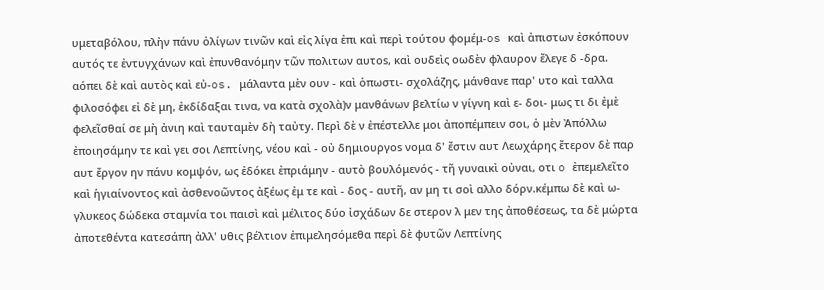υμεταβόλου, πλὴν πάνυ ὀλίγων τινῶν καὶ εἰς λίγα ἐπι καὶ περὶ τούτου φομέμ-os καὶ ἀπιστων ἐσκόπουν αυτός τε ἐντυγχάνων καὶ ἐπυνθανόμην τῶν πολιτων αυτos, καὶ ουδεὶς οωδὲν φλαυρον ἔλεγε δ -δρα. αόπει δὲ καὶ αυτὸς καὶ εὐ-os. μάλαντα μὲν ουν - καὶ ὁπωστι- σχολάζης, μάνθανε παρ' υτο καὶ ταλλα φιλοσόφει εἰ δὲ μη, ἐκδίδαξαι τινα, να κατὰ σχολὰ)ν μανθάνων βελτίω ν γίγνη καὶ ε- δοι- μως τι δι ἐμὲ φελεῖσθαί σε μὴ ἀνιη καὶ ταυταμὲν δὴ ταὐτy. Περὶ δὲ ν ἐπέστελλε μοι ἀποπέμπειν σοι, ὁ μὲν Ἀπόλλω ἐποιησάμην τε καὶ γει σοι Λεπτίνης, νέου καὶ - οὐ δημιουργos νομα δ' ἔστιν αυτ Λεωχάρης ἔτερον δὲ παρ αυτ ἔργον ην πάνυ κομψόν, ως ἐδόκει ἐπριάμην - αυτὸ βουλόμενός - τῆ γυναικὶ οὐναι, οτι o ἐπεμελεῖτο καὶ ἡγιαίνοντος καὶ ἀσθενοῶντος ἀξέως ἐμ τε καὶ - δος - αυτῆ, αν μη τι σοὶ αλλο δόρν.κέμπω δὲ καὶ ω- γλυκεος δώδεκα σταμνία τοι παισὶ καὶ μέλιτος δύο ἰσχάδων δε στερον λ μεν της ἀποθέσεως, τα δὲ μώρτα ἀποτεθέντα κατεσάπη ἀλλ' υθις βέλτιον ἐπιμελησόμεθα περὶ δὲ φυτῶν Λεπτίνης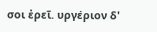σοι ἐρεῖ. υργέριον δ'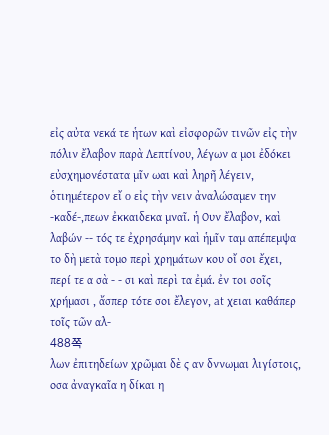εἰς αὐτα νεκά τε ἡτων καὶ εἰσφορῶν τινῶν εἰς τὴν πόλιν ἔλαβον παρὰ Λεπτίνου, λέγων α μοι ἐδόκει εὐσχημονέστατα μῖν ωαι καὶ ληρῆ λέγειν, ὁτιημέτερον εἴ o εἰς τὴν νειν ἀναλώσαμεν την -καδέ-,πεων ἐκκαιδεκα μναῖ. ἡ Ουν ἔλαβον, καὶ λαβών -- τός τε ἐχρησάμην καὶ ἡμῖν ταμ απέπεμψα το δὴ μετὰ τομο περὶ χρημάτων κου οἴ σοι ἔχει, περί τε α σὰ - - σι καὶ περὶ τα ἐμά. ἐν τοι σοῖς χρήμασι , ἄσπερ τότε σοι ἔλεγον, at χειαι καθάπερ τοῖς τῶν αλ-
488쪽
λων ἐπιτηδείων χρῶμαι δὲ ς αν δννωμαι λιγίστοις, oσα ἀναγκαῖα η δίκαι η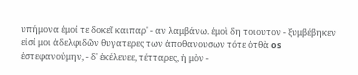υπήμονα ἐμοί τε δοκεῖ καιπαρ' - αν λαμβάνω. ἐμοὶ δη τοιουτον - ξυμβέβηκεν εἰσί μοι ἀδελφιδῶν θυγατερες των ἀποθανουσων τότε ὁτθὰ os ἐστεφανούμην, - δ' ἐκέλευεε, τέτταρες, ἡ μὸν -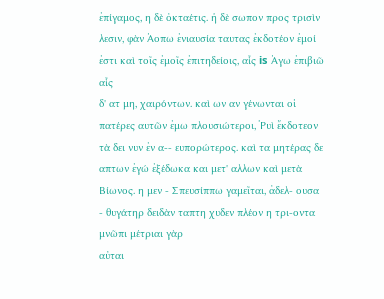ἐπίγαμος, η δὲ ὀκταέτις. ἡ δὲ σωπον προς τρισὶν λεσιν, φὰν Ἀοπω ἐνιαυσία ταυτας ἐκδοτέον ἐμοί ἐστι καὶ τοῖς ἐμοῖς ἐπιτηδείοις, αἷς is Ἀγω ἐπιβιῶ αἷς
δ' ατ μη, χαιρόντων. καὶ ων αν γένωνται οἱ πατέρες αυτῶν ἐμω πλουσιώτεροι, Ῥυὶ ἔκδοτεον τὰ δει νυν ἐν α-- ευπορώτερος. καὶ τα μητέρας δε απτων ἐγώ ἐξέδωκα και μετ' αλλων καὶ μετὰ Βίωνος. η μεν - Σπευσίππω γαμεῖται, ἀδελ- ουσα - θυγάτηρ δειδὰν ταπτη χυδεν πλέον η τρι-οντα μνῶπι μέτριαι γὰρ
αὐται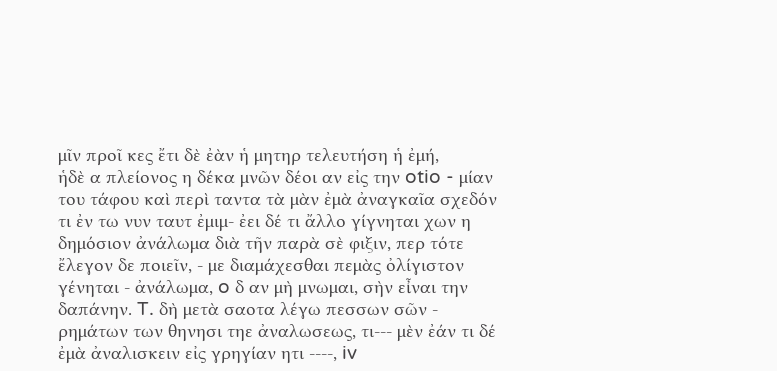μῖν προῖ κες ἔτι δὲ ἐὰν ἡ μητηρ τελευτήση ἡ ἐμή,
ἡδὲ α πλείονος η δέκα μνῶν δέοι αν εἰς την otio - μίαν του τάφου καὶ περὶ ταντα τὰ μὰν ἐμὰ ἀναγκαῖα σχεδόν τι ἐν τω νυν ταυτ ἐμιμ- ἐει δέ τι ἄλλο γίγνηται χων η δημόσιον ἀνάλωμα διὰ τῆν παρὰ σὲ φιξιν, περ τότε ἔλεγον δε ποιεῖν, - με διαμάχεσθαι πεμὰς ὀλίγιστον γένηται - ἀνάλωμα, o δ αν μὴ μνωμαι, σὴν εἶναι την δαπάνην. T. δὴ μετὰ σαοτα λέγω πεσσων σῶν - ρημάτων των θηνησι τηε ἀναλωσεως, τι--- μὲν ἐάν τι δέ ἐμὰ ἀναλισκειν εἰς γρηγίαν ητι ----, iv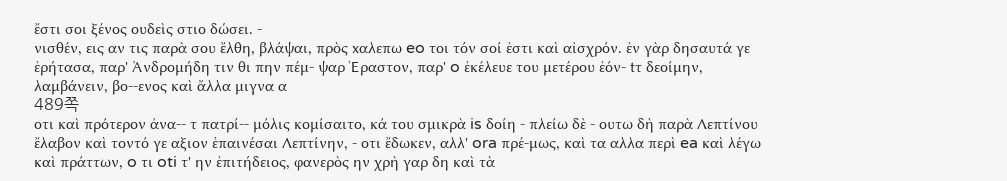ἔστι σοι ξένος ουδεὶς στιο δώσει. -
νισθέν, εις αν τις παρὰ σου ἔλθη, βλάψαι, πρὸς xαλεπω eo τοι τόν σοί ἐστι καὶ αἰσχρόν. ἐν γὰρ δησαυτά γε ἐρήτασα, παρ' Ἀνδρομήδη τιν θι πην πέμ- ψαρ Ἐραστον, παρ' o ἐκέλευε του μετέρου ἐόν- tτ δεοίμην, λαμβάνειν, βο--ενος καὶ ἄλλα μιγνα α
489쪽
οτι καὶ πρότερον ἀνα-- τ πατρί-- μόλις κομίσαιτο, κά του σμικρὰ is δοίη - πλείω δὲ - ουτω δὴ παρὰ Λεπτίνου ἔλαβον καὶ τοντό γε αξιον ἐπαινέσαι Λεπτίνην, - οτι ἔδωκεν, αλλ' ora πρέ-μως, καὶ τα αλλα περὶ ea καὶ λέγω καὶ πράττων, o τι oti τ' ην ἐπιτήδειος, φανερὸς ην χρὴ γαρ δη καὶ τὰ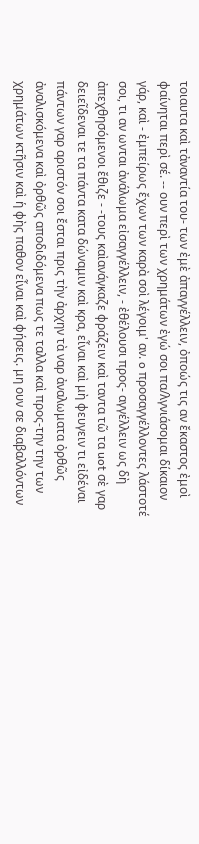τοιαυτα καὶ τἀναντία του- των ἐμὲ ἀπαγγέλλειν, ὀποώς τις αν ἔκαστος ἐμοὶ φαίνηται περὶ σέ. -- ουν περὶ των χρημάτων ἐγώ σοι πα/λγνιάσομαι δίκαιον γάρ, καὶ - ἐμπείρως ἔχων των καρὰ σοὶ λέγοιμ' αν. o προσαγγέλλοντες λάστοτέ σοι, τι αν ωνται ἀνάλωμα εἰσαγγέλλειν, - ἐθέλουσι προς- αγγέλλειν ως δὴ ἀπεχθησόμενοι ἔθιζε - -τους καὶανάγκαζε φράζειν καὶ ταντα τῶ τα uot σὲ γαρ δειεῖδεναι τε τα πάντα κατα δώναμιν καὶ κρα, εἶναι καὶ μὴ φευγειν τι εἰδέναι πάντων γαρ αριστόν σοι ἔσται πρις τὴν ἀρχην τὰ ναρ ἀναλωματα ὀρθῶς ἀναλισκόμενα καὶ ὀρθῶς αποδιδόμενα πως τε ταλλα καὶ προς-την την των χρημάτων κτῆσιν καὶ ἡ φὴς παθον εἶναι καὶ φήσεις. μη ουν σε διαβαλλόντων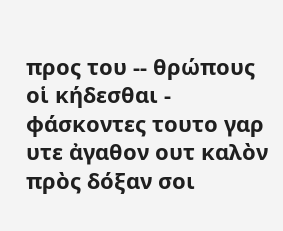προς του -- θρώπους οἱ κήδεσθαι - φάσκοντες τουτο γαρ υτε ἀγαθον ουτ καλὸν πρὸς δόξαν σοι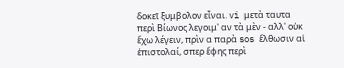δοκεῖ ξυμβολον εἶναι. vi μετὰ ταυτα περὶ Βίωνος λεγοιμ' αν τὰ μὲν - αλλ' οὐκ ἔχω λέγειν, πρὶν α παρὰ sos ἔλθωσιν αἱ ἐπιστολαί, σπερ ἔφης περὶ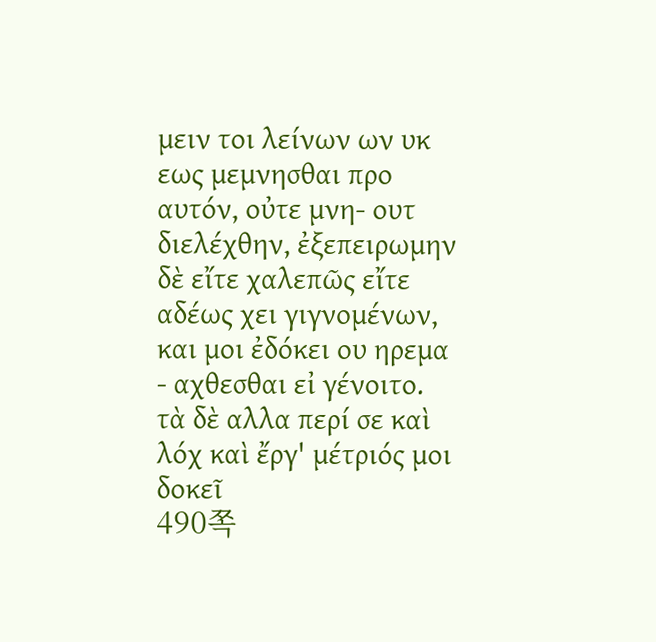μειν τοι λείνων ων υκ εως μεμνησθαι προ αυτόν, οὐτε μνη- ουτ διελέχθην, ἐξεπειρωμην δὲ εἴτε χαλεπῶς εἴτε αδέως χει γιγνομένων, και μοι ἐδόκει ου ηρεμα - αχθεσθαι εἰ γένοιτο.
τὰ δὲ αλλα περί σε καὶ λόχ καὶ ἔργ' μέτριός μοι δοκεῖ
490쪽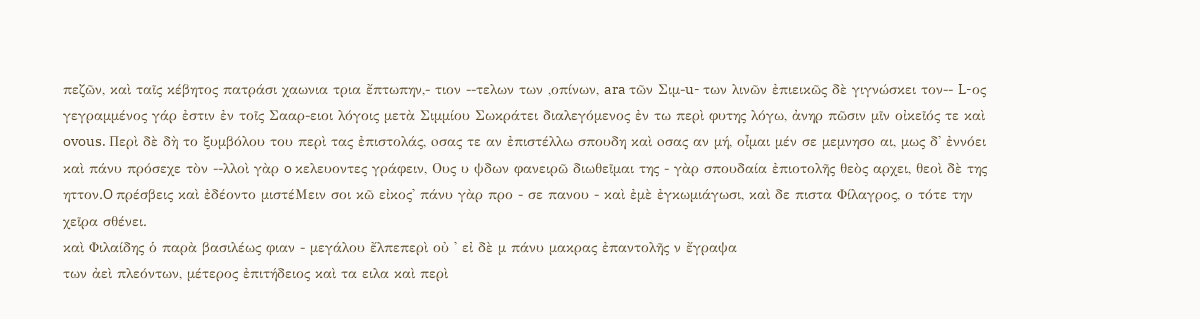πεζῶν, καὶ ταῖς κέβητος πατράσι χαωνια τρια ἔπτωπην,- τιον --τελων των ,οπίνων, ara τῶν Σιμ-u- των λινῶν ἐπιεικῶς δὲ γιγνώσκει τον-- L-ος γεγραμμένος γάρ ἐστιν ἐν τοῖς Σααρ-ειοι λόγοις μετὰ Σιμμίου Σωκράτει διαλεγόμενος ἐν τω περὶ φυτης λόγω, ἀνηρ πῶσιν μῖν οἰκεῖός τε καὶ ovous. Περὶ δὲ δὴ το ξυμβόλου του περὶ τας ἐπιστολάς, oσας τε αν ἐπιστέλλω σπουδη καὶ oσας αν μή, οἶμαι μέν σε μεμνησο αι, μως δ' ἐννόει καὶ πάνυ πρόσεχε τὸν --λλοὶ γὰρ o κελευοντες γράφειν, Ους υ ψδων φανειρῶ διωθεῖμαι της - γὰρ σπουδαία ἐπιοτολῆς θεὸς αρχει, θεοὶ δὲ της ηττον.O πρέσβεις καὶ ἐδέοντο μιστέMειν σοι κῶ εἰκος' πάνυ γὰρ προ - σε πανου - καὶ ἐμὲ ἐγκωμιάγωσι, καὶ δε πιστα Φίλαγρος, ο τότε την χεῖρα σθένει.
καὶ Φιλαίδης ὁ παρὰ βασιλέως φιαν - μεγάλου ἔλπεπερὶ οὐ ' εἰ δὲ μ πάνυ μακρας ἐπαντολῆς ν ἔγραψα
των ἀεὶ πλεόντων, μέτερος ἐπιτήδειος καὶ τα ειλα καὶ περὶ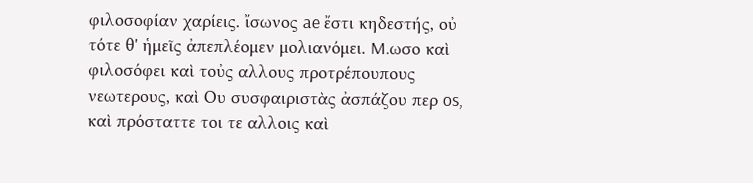φιλοσοφίαν χαρίεις. ἴσωνος ae ἔστι κηδεστής, οὐ τότε θ' ἡμεῖς ἀπεπλέομεν μολιανόμει. M.ωσο καὶ φιλοσόφει καὶ τοὐς αλλους προτρέπουπους νεωτερους, καὶ Ου συσφαιριστὰς ἀσπάζου περ os, καὶ πρόσταττε τοι τε αλλοις καὶ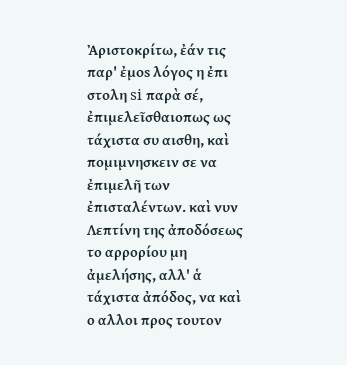Ἀριστοκρίτω, ἐάν τις παρ' ἐμos λόγος η ἐπι στολη si παρὰ σέ, ἐπιμελεῖσθαιοπως ως τάχιστα συ αισθη, καὶ πομιμνησκειν σε να ἐπιμελῆ των ἐπισταλέντων. καὶ νυν Λεπτίνη της ἀποδόσεως το αρρορίου μη ἀμελήσης, αλλ' ἁ τάχιστα ἀπόδος, να καὶ ο αλλοι προς τουτον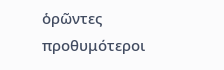ὁρῶντες προθυμότεροι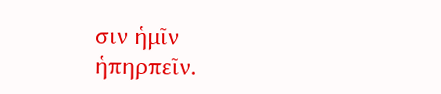σιν ἡμῖν ἡπηρπεῖν.